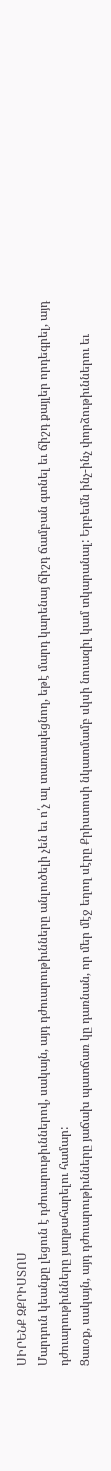ՍԻՐԵՆՔ ԶՔՐԻՍՏՈՍ
Մարդուն կեանքը լեցուն է դժուարութիւններով, սակայն, այդ դժուարութիւնները անլուծելի չեն եւ ո՛չ ալ տառապեցնող, եթէ մարդ կարենայ ճիշդ ճամբան գտնել եւ ճիշդ քայլեր որդեգրել, այդ դժուարութիւնները յաղթահարելու համար:
Ցաւօք, սակայն, այդ դժուարութիւնները յաճախ պատճառ կը դառնան, որ մեր մէջ եղող սէրը Քրիստոսի նկատմամբ սկսի նուազիլ կամ տկարանալ: Երբեմն ինչ-ինչ փորձութիւններու եւ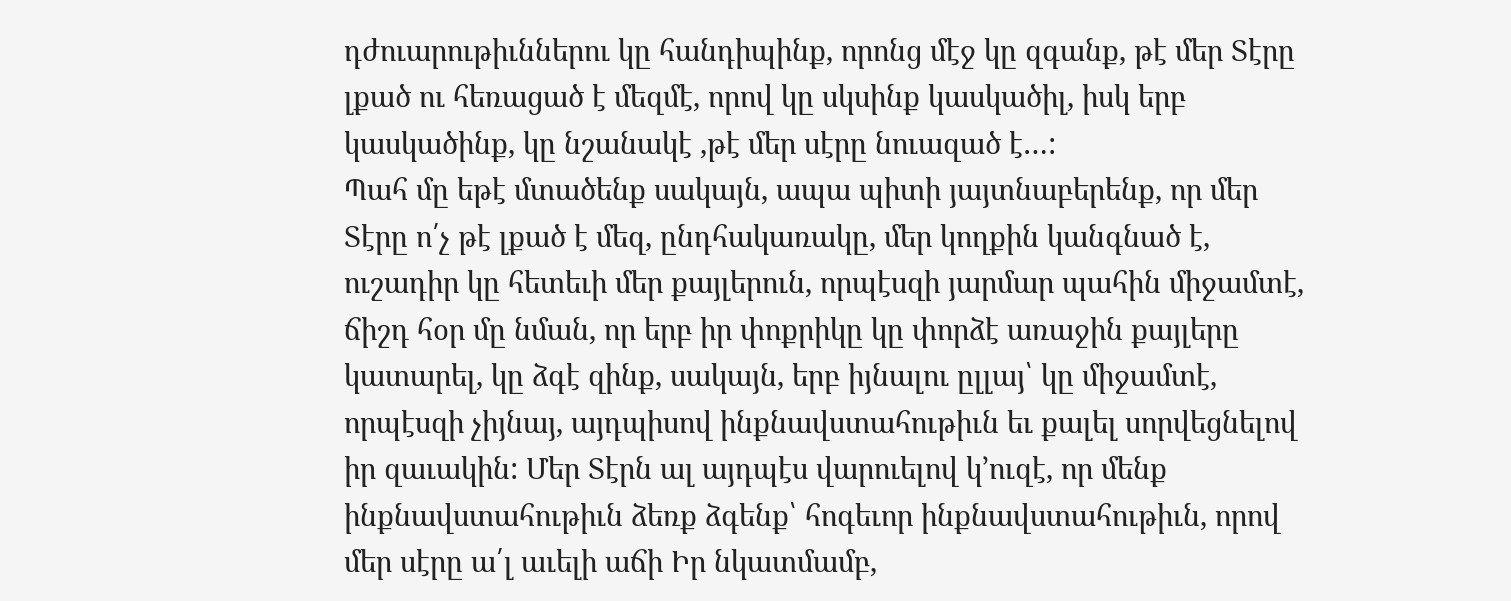դժուարութիւններու կը հանդիպինք, որոնց մէջ կը զգանք, թէ մեր Տէրը լքած ու հեռացած է մեզմէ, որով կը սկսինք կասկածիլ, իսկ երբ կասկածինք, կը նշանակէ ,թէ մեր սէրը նուազած է…:
Պահ մը եթէ մտածենք սակայն, ապա պիտի յայտնաբերենք, որ մեր Տէրը ո՛չ թէ լքած է մեզ, ընդհակառակը, մեր կողքին կանգնած է, ուշադիր կը հետեւի մեր քայլերուն, որպէսզի յարմար պահին միջամտէ, ճիշդ հօր մը նման, որ երբ իր փոքրիկը կը փորձէ առաջին քայլերը կատարել, կը ձգէ զինք, սակայն, երբ իյնալու ըլլայ՝ կը միջամտէ, որպէսզի չիյնայ, այդպիսով ինքնավստահութիւն եւ քալել սորվեցնելով իր զաւակին: Մեր Տէրն ալ այդպէս վարուելով կ՚ուզէ, որ մենք ինքնավստահութիւն ձեռք ձգենք՝ հոգեւոր ինքնավստահութիւն, որով մեր սէրը ա՛լ աւելի աճի Իր նկատմամբ,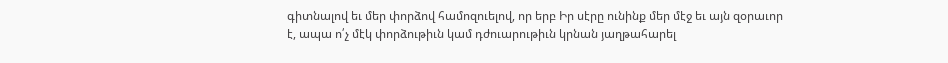գիտնալով եւ մեր փորձով համոզուելով, որ երբ Իր սէրը ունինք մեր մէջ եւ այն զօրաւոր է, ապա ո՛չ մէկ փորձութիւն կամ դժուարութիւն կրնան յաղթահարել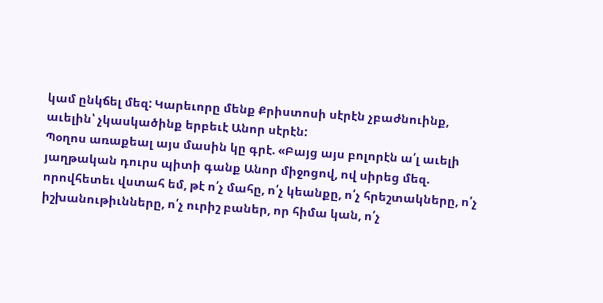կամ ընկճել մեզ: Կարեւորը մենք Քրիստոսի սէրէն չբաժնուինք, աւելին՝ չկասկածինք երբեւէ Անոր սէրէն:
Պօղոս առաքեալ այս մասին կը գրէ. «Բայց այս բոլորէն ա՛լ աւելի յաղթական դուրս պիտի գանք Անոր միջոցով, ով սիրեց մեզ. որովհետեւ վստահ եմ, թէ ո՛չ մահը, ո՛չ կեանքը, ո՛չ հրեշտակները, ո՛չ իշխանութիւնները, ո՛չ ուրիշ բաներ, որ հիմա կան, ո՛չ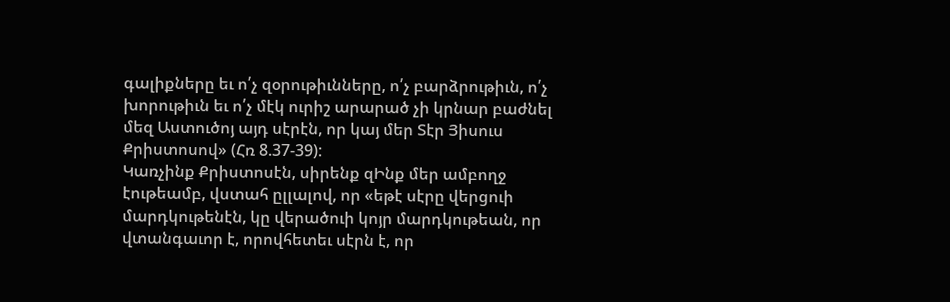գալիքները եւ ո՛չ զօրութիւնները, ո՛չ բարձրութիւն, ո՛չ խորութիւն եւ ո՛չ մէկ ուրիշ արարած չի կրնար բաժնել մեզ Աստուծոյ այդ սէրէն, որ կայ մեր Տէր Յիսուս Քրիստոսով» (Հռ 8.37-39):
Կառչինք Քրիստոսէն, սիրենք զԻնք մեր ամբողջ էութեամբ, վստահ ըլլալով, որ «եթէ սէրը վերցուի մարդկութենէն, կը վերածուի կոյր մարդկութեան, որ վտանգաւոր է, որովհետեւ սէրն է, որ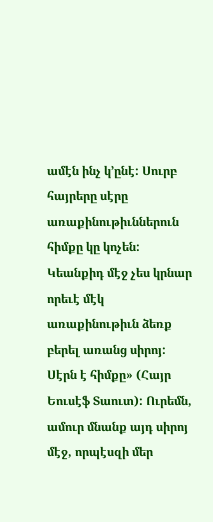ամէն ինչ կ՚ընէ: Սուրբ հայրերը սէրը առաքինութիւններուն հիմքը կը կոչեն: Կեանքիդ մէջ չես կրնար որեւէ մէկ առաքինութիւն ձեռք բերել առանց սիրոյ: Սէրն է հիմքը» (Հայր Եուսէֆ Տաուտ): Ուրեմն, ամուր մնանք այդ սիրոյ մէջ, որպէսզի մեր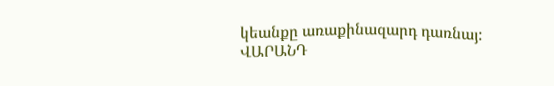կեանքը առաքինազարդ դառնայ:
ՎԱՐԱՆԴ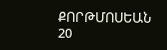ՔՈՐԹՄՈՍԵԱՆ
20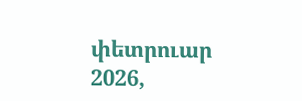փետրուար 2026,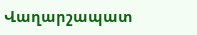Վաղարշապատ